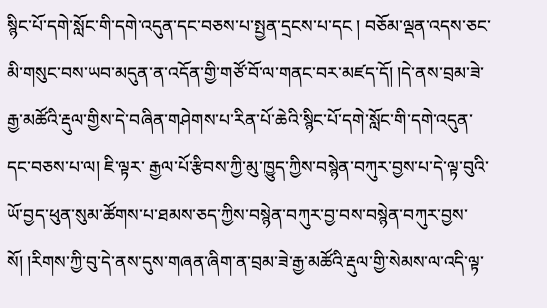སྙིང་པོ་དགེ་སློང་གི་དགེ་འདུན་དང་བཅས་པ་སྤྱན་དྲངས་པ་དང ། བཅོམ་ལྡན་འདས་ཅང་མི་གསུང་བས་ཡབ་མདུན་ན་འདོན་གྱི་གཙོ་བོ་ལ་གནང་བར་མཛད་དོ། །དེ་ནས་བྲམ་ཟེ་རྒྱ་མཚོའི་རྡུལ་གྱིས་དེ་བཞིན་གཤེགས་པ་རིན་པོ་ཆེའི་སྙིང་པོ་དགེ་སློང་གི་དགེ་འདུན་དང་བཅས་པ་ལ། ཇི་ལྟར་ རྒྱལ་པོ་རྩིབས་ཀྱི་མུ་ཁྱུད་ཀྱིས་བསྙེན་བཀུར་བྱས་པ་དེ་ལྟ་བུའི་ཡོ་བྱད་ཕུན་སུམ་ཚོགས་པ་ཐམས་ཅད་ཀྱིས་བསྙེན་བཀུར་བྱ་བས་བསྙེན་བཀུར་བྱས་སོ། །རིགས་ཀྱི་བུ་དེ་ནས་དུས་གཞན་ཞིག་ན་བྲམ་ཟེ་རྒྱ་མཚོའི་རྡུལ་གྱི་སེམས་ལ་འདི་ལྟ་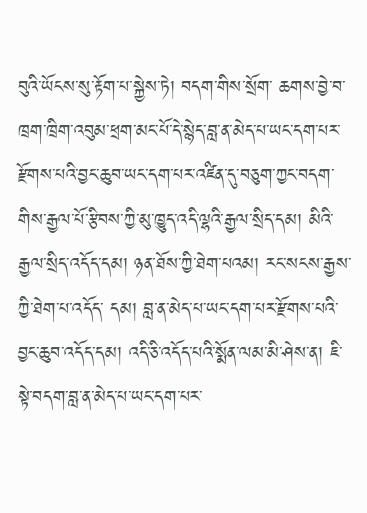བུའི་ཡོངས་སུ་རྟོག་པ་སྐྱེས་ཏེ། བདག་གིས་སྲོག་ ཆགས་བྱེ་བ་ཁྲག་ཁྲིག་འབུམ་ཕྲག་མང་པོ་དེ་སྙེད་བླ་ན་མེད་པ་ཡང་དག་པར་རྫོགས་པའི་བྱང་ཆུབ་ཡང་དག་པར་འཛིན་དུ་བཅུག་ཀྱང་བདག་གིས་རྒྱལ་པོ་རྩིབས་ཀྱི་མུ་ཁྱུད་འདི་ལྷའི་རྒྱལ་སྲིད་དམ། མིའི་རྒྱལ་སྲིད་འདོད་དམ། ཉན་ཐོས་ཀྱི་ཐེག་པའམ། རང་སངས་རྒྱས་ཀྱི་ཐེག་པ་འདོད་ དམ། བླ་ན་མེད་པ་ཡང་དག་པར་རྫོགས་པའི་བྱང་ཆུབ་འདོད་དམ། འདི་ཅི་འདོད་པའི་སྨོན་ལམ་མི་ཤེས་ན། ཇི་སྟེ་བདག་བླ་ན་མེད་པ་ཡང་དག་པར་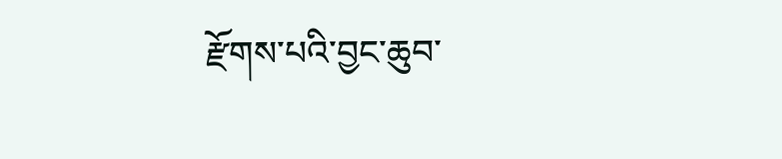རྫོགས་པའི་བྱང་ཆུབ་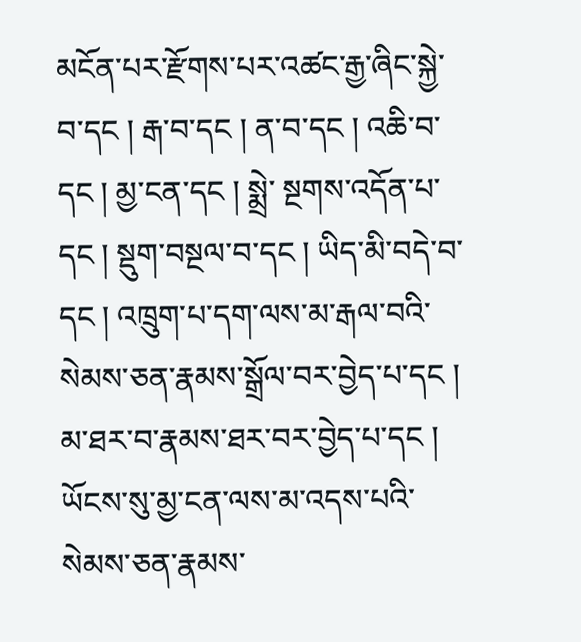མངོན་པར་རྫོགས་པར་འཚང་རྒྱ་ཞིང་སྐྱེ་བ་དང ། རྒ་བ་དང ། ན་བ་དང ། འཆི་བ་དང ། མྱ་ངན་དང ། སྨྲེ་ སྔགས་འདོན་པ་དང ། སྡུག་བསྔལ་བ་དང ། ཡིད་མི་བདེ་བ་དང ། འཁྲུག་པ་དག་ལས་མ་རྒལ་བའི་སེམས་ཅན་རྣམས་སྒྲོལ་བར་བྱེད་པ་དང ། མ་ཐར་བ་རྣམས་ཐར་བར་བྱེད་པ་དང ། ཡོངས་སུ་མྱ་ངན་ལས་མ་འདས་པའི་སེམས་ཅན་རྣམས་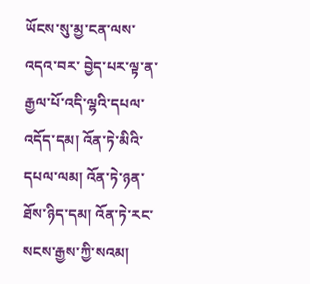ཡོངས་སུ་མྱ་ངན་ལས་འདའ་བར་ བྱེད་པར་ལྟ་ན་རྒྱལ་པོ་འདི་ལྷའི་དཔལ་འདོད་དམ། འོན་ཏེ་མིའི་དཔལ་ལམ། འོན་ཏེ་ཉན་ཐོས་ཉིད་དམ། འོན་ཏེ་རང་སངས་རྒྱས་ཀྱི་སའམ།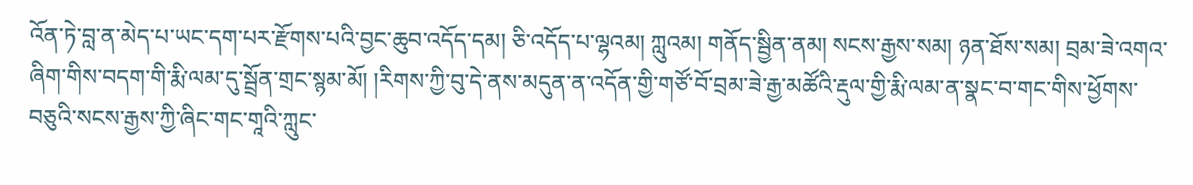འོན་ཏེ་བླ་ན་མེད་པ་ཡང་དག་པར་རྫོགས་པའི་བྱང་ཆུབ་འདོད་དམ། ཅི་འདོད་པ་ལྷའམ། ཀླུའམ། གནོད་སྦྱིན་ནམ། སངས་རྒྱས་སམ། ཉན་ཐོས་སམ། བྲམ་ཟེ་འགའ་ཞིག་གིས་བདག་གི་རྨི་ལམ་དུ་སྦྲོན་གྲང་སྙམ་མོ། །རིགས་ཀྱི་བུ་དེ་ནས་མདུན་ན་འདོན་གྱི་གཙོ་བོ་བྲམ་ཟེ་རྒྱ་མཚོའི་རྡུལ་གྱི་རྨི་ལམ་ན་སྣང་བ་གང་གིས་ཕྱོགས་བཅུའི་སངས་རྒྱས་ཀྱི་ཞིང་གང་གཱའི་ཀླུང་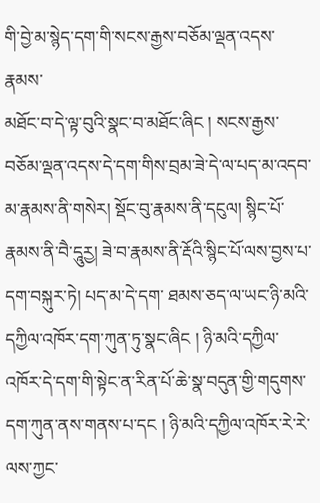གི་བྱེ་མ་སྙེད་དག་གི་སངས་རྒྱས་བཅོམ་ལྡན་འདས་རྣམས་
མཐོང་བ་དེ་ལྟ་བུའི་སྣང་བ་མཐོང་ཞིང ། སངས་རྒྱས་བཅོམ་ལྡན་འདས་དེ་དག་གིས་བྲམ་ཟེ་དེ་ལ་པད་མ་འདབ་མ་རྣམས་ནི་གསེར། སྡོང་བུ་རྣམས་ནི་དངུལ། སྙིང་པོ་རྣམས་ནི་བཻ་དཱུརྱ། ཟེ་བ་རྣམས་ནི་རྡོའི་སྙིང་པོ་ལས་བྱས་པ་དག་བསྐུར་ཏེ། པད་མ་དེ་དག་ ཐམས་ཅད་ལ་ཡང་ཉི་མའི་དཀྱིལ་འཁོར་དག་ཀུན་ཏུ་སྣང་ཞིང ། ཉི་མའི་དཀྱིལ་འཁོར་དེ་དག་གི་སྟེང་ན་རིན་པོ་ཆེ་སྣ་བདུན་གྱི་གདུགས་དག་ཀུན་ནས་གནས་པ་དང ། ཉི་མའི་དཀྱིལ་འཁོར་རེ་རེ་ལས་ཀྱང་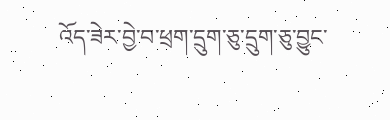འོད་ཟེར་བྱེ་བ་ཕྲག་དྲུག་ཅུ་དྲུག་ཅུ་བྱུང་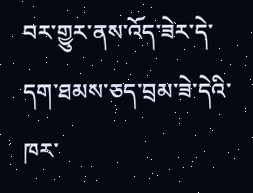བར་གྱུར་ནས་འོད་ཟེར་དེ་དག་ཐམས་ཅད་བྲམ་ཟེ་དེའི་ ཁར་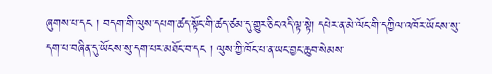ཞུགས་པ་དང ། བདག་གི་ལུས་དཔག་ཚད་སྟོང་གི་ཚད་ཙམ་དུ་གྱུར་ཅིང་འདི་ལྟ་སྟེ། དཔེར་ན་མེ་ལོང་གི་དཀྱིལ་འཁོར་ཡོངས་སུ་དག་པ་བཞིན་དུ་ཡོངས་སུ་དག་པར་མཐོང་བ་དང ། ལུས་ཀྱི་ཁོང་པ་ན་ཡང་བྱང་ཆུབ་སེམས་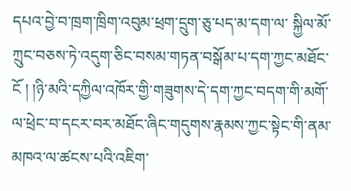དཔའ་བྱེ་བ་ཁྲག་ཁྲིག་འབུམ་ཕྲག་དྲུག་ཅུ་པད་མ་དག་ལ་ སྐྱིལ་མོ་ཀྲུང་བཅས་ཏེ་འདུག་ཅིང་བསམ་གཏན་བསྒོམ་པ་དག་ཀྱང་མཐོང་ངོ ། །ཉི་མའི་དཀྱིལ་འཁོར་གྱི་གཟུགས་དེ་དག་ཀྱང་བདག་གི་མགོ་ལ་ཕྲེང་བ་དངར་བར་མཐོང་ཞིང་གདུགས་རྣམས་ཀྱང་སྟེང་གི་ནམ་མཁའ་ལ་ཚངས་པའི་འཇིག་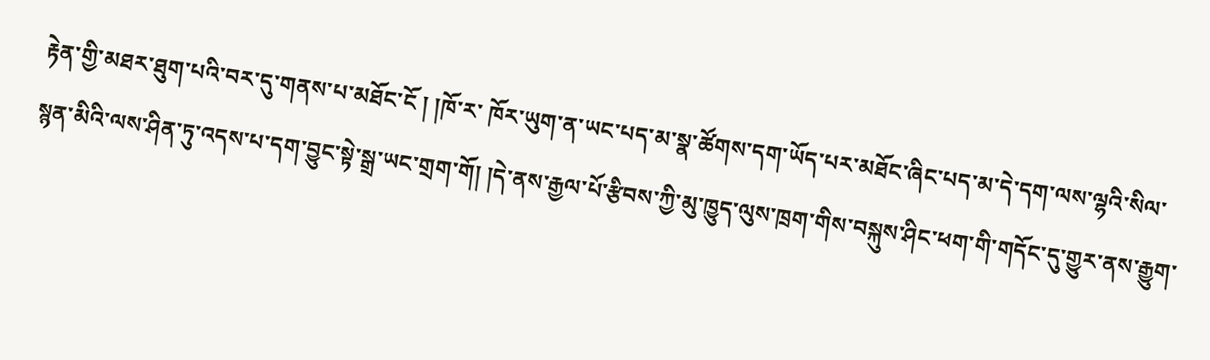རྟེན་གྱི་མཐར་ཐུག་པའི་བར་དུ་གནས་པ་མཐོང་ངོ ། །ཁོ་ར་ ཁོར་ཡུག་ན་ཡང་པད་མ་སྣ་ཚོགས་དག་ཡོད་པར་མཐོང་ཞིང་པད་མ་དེ་དག་ལས་ལྷའི་སིལ་སྙན་མིའི་ལས་ཤིན་ཏུ་འདས་པ་དག་བྱུང་སྟེ་སྒྲ་ཡང་གྲག་གོ། །དེ་ནས་རྒྱལ་པོ་རྩིབས་ཀྱི་མུ་ཁྱུད་ལུས་ཁྲག་གིས་བསྐུས་ཤིང་ཕག་གི་གདོང་དུ་གྱུར་ནས་རྒྱུག་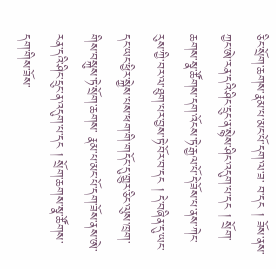ཅིང་སྲོག་ཆགས་རྣམ་པ་མང་པོ་དག་ལ་ཟ་ བ་དང ། ཟོས་ནས་ཀྱང་ཨེ་རན་དའི་ཤིང་དྲུང་ན་སྙེས་ཤིང་འདུག་པ་དང ། སྲོག་ཆགས་སྣ་ཚོགས་དག་འོངས་ཏེ་རྒྱལ་པོ་དེ་ཟོས་པ་ནས་ཀེང་རུས་ཀྱི་བར་ལ་ཐུག་པར་བྱས་ཏེ་བོར་བ་དང ། དེ་བཞིན་དུ་ཡང་དང་ཡང་ཕྱིར་སྐྱེས་པས་ཕག་གི་གདོང་དུ་གྱུར་ཅིང་ལུས་ཁྲག་གིས་བསྐུས་ཏེ་སྲོག་ཆགས་ རྣམ་པ་མང་པོ་དག་ཟོས་ནས་ཨེ་རན་དའི་ཤིང་དྲུང་ན་འདུག་པ་དང ། སྲོག་ཆགས་སྣ་ཚོགས་དག་གིས་ཟོས་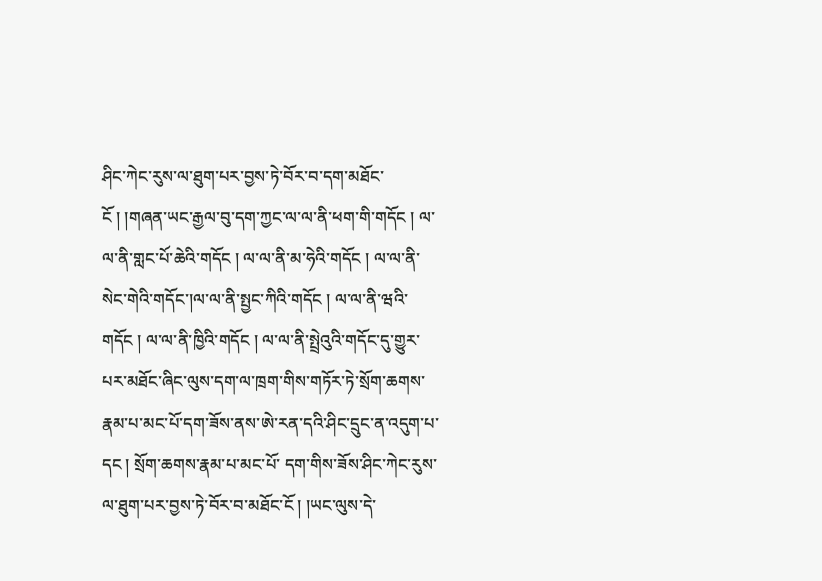ཤིང་ཀེང་རུས་ལ་ཐུག་པར་བྱས་ཏེ་བོར་བ་དག་མཐོང་ངོ ། །གཞན་ཡང་རྒྱལ་བུ་དག་ཀྱང་ལ་ལ་ནི་ཕག་གི་གདོང ། ལ་ལ་ནི་གླང་པོ་ཆེའི་གདོང ། ལ་ལ་ནི་མ་ཧེའི་གདོང ། ལ་ལ་ནི་
སེང་གེའི་གདོང་།ལ་ལ་ནི་སྤྱང་ཀིའི་གདོང ། ལ་ལ་ནི་ཝའི་གདོང ། ལ་ལ་ནི་ཁྱིའི་གདོང ། ལ་ལ་ནི་སྤྲེའུའི་གདོང་དུ་གྱུར་པར་མཐོང་ཞིང་ལུས་དག་ལ་ཁྲག་གིས་གཏོར་ཏེ་སྲོག་ཆགས་རྣམ་པ་མང་པོ་དག་ཟོས་ནས་ཨེ་རན་དའི་ཤིང་དྲུང་ན་འདུག་པ་དང ། སྲོག་ཆགས་རྣམ་པ་མང་པོ་ དག་གིས་ཟོས་ཤིང་ཀེང་རུས་ལ་ཐུག་པར་བྱས་ཏེ་བོར་བ་མཐོང་ངོ ། །ཡང་ལུས་དེ་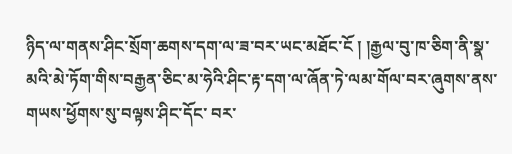ཉིད་ལ་གནས་ཤིང་སྲོག་ཆགས་དག་ལ་ཟ་བར་ཡང་མཐོང་ངོ ། །རྒྱལ་བུ་ཁ་ཅིག་ནི་སྣ་མའི་མེ་ཏོག་གིས་བརྒྱན་ཅིང་མ་ཧེའི་ཤིང་རྟ་དག་ལ་ཞོན་ཏེ་ལམ་གོལ་བར་ཞུགས་ནས་གཡས་ཕྱོགས་སུ་བལྟས་ཤིང་དོང་ བར་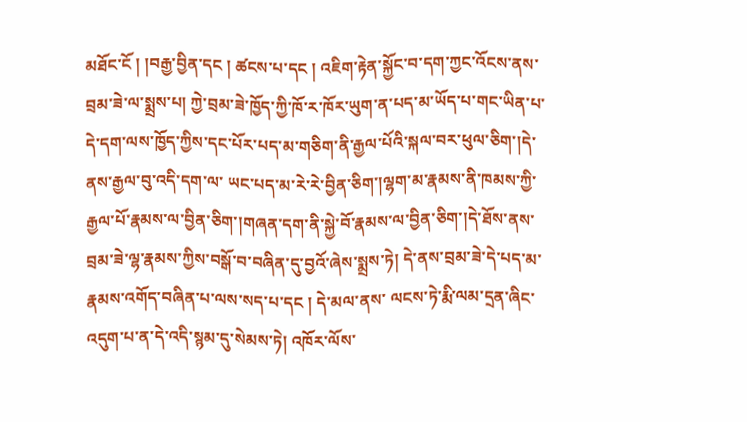མཐོང་ངོ ། །བརྒྱ་བྱིན་དང ། ཚངས་པ་དང ། འཇིག་རྟེན་སྐྱོང་བ་དག་ཀྱང་འོངས་ནས་བྲམ་ཟེ་ལ་སྨྲས་པ། ཀྱེ་བྲམ་ཟེ་ཁྱོད་ཀྱི་ཁོ་ར་ཁོར་ཡུག་ན་པད་མ་ཡོད་པ་གང་ཡིན་པ་དེ་དག་ལས་ཁྱོད་ཀྱིས་དང་པོར་པད་མ་གཅིག་ནི་རྒྱལ་པོའི་སྐལ་བར་ཕུལ་ཅིག་།དེ་ནས་རྒྱལ་བུ་འདི་དག་ལ་ ཡང་པད་མ་རེ་རེ་བྱིན་ཅིག་།ལྷག་མ་རྣམས་ནི་ཁམས་ཀྱི་རྒྱལ་པོ་རྣམས་ལ་བྱིན་ཅིག་།གཞན་དག་ནི་སྐྱེ་བོ་རྣམས་ལ་བྱིན་ཅིག་།དེ་ཐོས་ནས་བྲམ་ཟེ་ལྷ་རྣམས་ཀྱིས་བསྒོ་བ་བཞིན་དུ་བྱའོ་ཞེས་སྨྲས་ཏེ། དེ་ནས་བྲམ་ཟེ་དེ་པད་མ་རྣམས་འགོད་བཞིན་པ་ལས་སད་པ་དང ། དེ་མལ་ནས་ ལངས་ཏེ་རྨི་ལམ་དྲན་ཞིང་འདུག་པ་ན་དེ་འདི་སྙམ་དུ་སེམས་ཏེ། འཁོར་ལོས་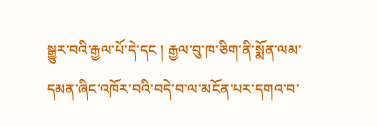སྒྱུར་བའི་རྒྱལ་པོ་དེ་དང ། རྒྱལ་བུ་ཁ་ཅིག་ནི་སྨོན་ལམ་དམན་ཞིང་འཁོར་བའི་བདེ་བ་ལ་མངོན་པར་དགའ་བ་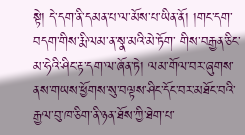སྟེ། དེ་དག་ནི་དམན་པ་ལ་མོས་པ་ཡིན་ནོ། །གང་དག་བདག་གིས་རྨི་ལམ་ན་སྣ་མའི་མེ་ཏོག་ གིས་བརྒྱན་ཅིང་མ་ཧེའི་ཤིང་རྟ་དག་ལ་ཞོན་ཏེ། ལམ་གོལ་བར་ཞུགས་ནས་གཡས་ཕྱོགས་སུ་བལྟས་ཤིང་དོང་བར་མཐོང་བའི་རྒྱལ་བུ་ཁ་ཅིག་ནི་ཉན་ཐོས་ཀྱི་ཐེག་པ་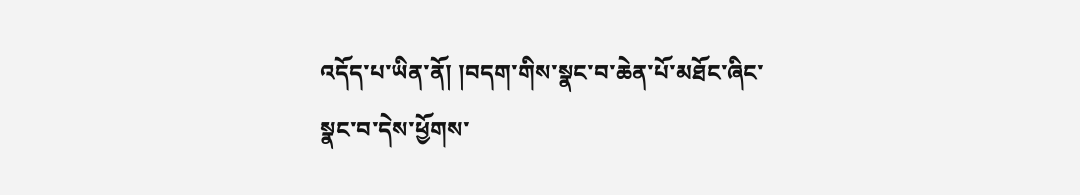འདོད་པ་ཡིན་ནོ། །བདག་གིས་སྣང་བ་ཆེན་པོ་མཐོང་ཞིང་སྣང་བ་དེས་ཕྱོགས་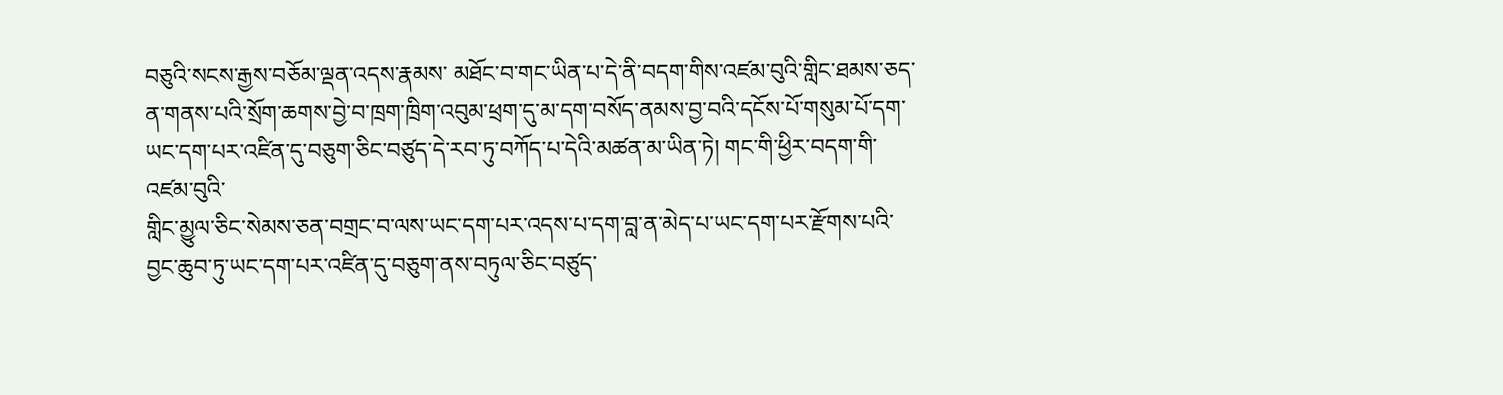བཅུའི་སངས་རྒྱས་བཅོམ་ལྡན་འདས་རྣམས་ མཐོང་བ་གང་ཡིན་པ་དེ་ནི་བདག་གིས་འཛམ་བུའི་གླིང་ཐམས་ཅད་ན་གནས་པའི་སྲོག་ཆགས་བྱེ་བ་ཁྲག་ཁྲིག་འབུམ་ཕྲག་དུ་མ་དག་བསོད་ནམས་བྱ་བའི་དངོས་པོ་གསུམ་པོ་དག་ཡང་དག་པར་འཛིན་དུ་བཅུག་ཅིང་བཙུད་དེ་རབ་ཏུ་བཀོད་པ་དེའི་མཚན་མ་ཡིན་ཏེ། གང་གི་ཕྱིར་བདག་གི་འཛམ་བུའི་
གླིང་མྱུལ་ཅིང་སེམས་ཅན་བགྲང་བ་ལས་ཡང་དག་པར་འདས་པ་དག་བླ་ན་མེད་པ་ཡང་དག་པར་རྫོགས་པའི་བྱང་ཆུབ་ཏུ་ཡང་དག་པར་འཛིན་དུ་བཅུག་ནས་བཏུལ་ཅིང་བཙུད་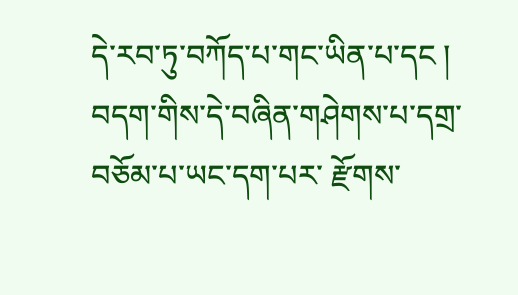དེ་རབ་ཏུ་བཀོད་པ་གང་ཡིན་པ་དང ། བདག་གིས་དེ་བཞིན་གཤེགས་པ་དགྲ་བཅོམ་པ་ཡང་དག་པར་ རྫོགས་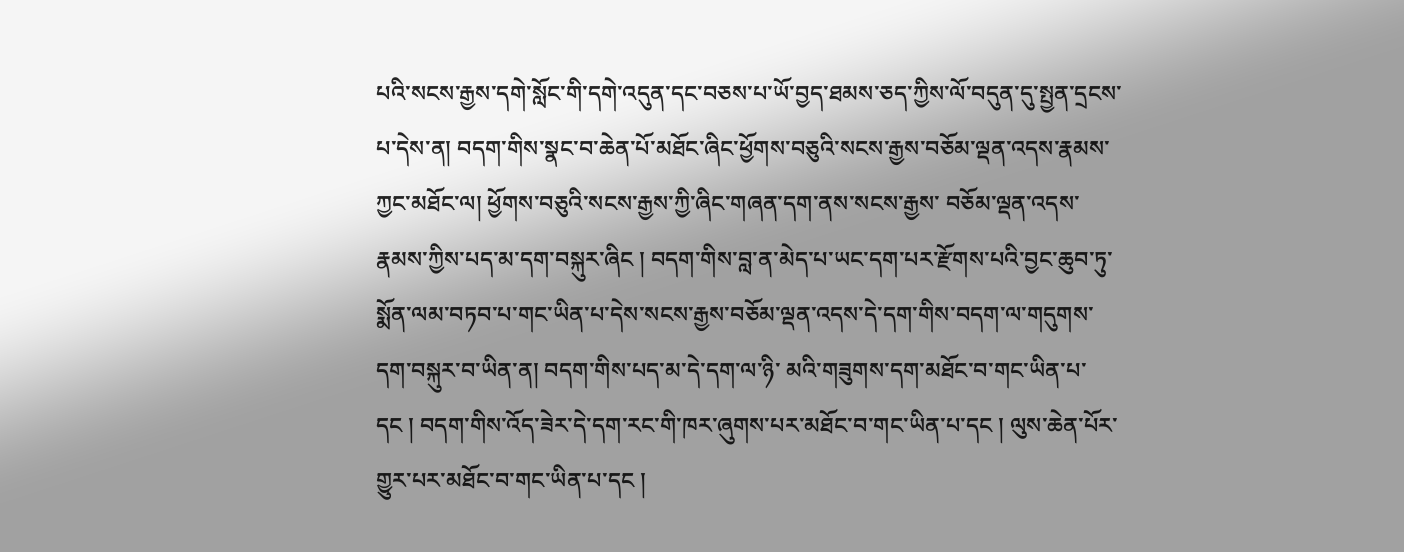པའི་སངས་རྒྱས་དགེ་སློང་གི་དགེ་འདུན་དང་བཅས་པ་ཡོ་བྱད་ཐམས་ཅད་ཀྱིས་ལོ་བདུན་དུ་སྤྱན་དྲངས་པ་དེས་ན། བདག་གིས་སྣང་བ་ཆེན་པོ་མཐོང་ཞིང་ཕྱོགས་བཅུའི་སངས་རྒྱས་བཅོམ་ལྡན་འདས་རྣམས་ཀྱང་མཐོང་ལ། ཕྱོགས་བཅུའི་སངས་རྒྱས་ཀྱི་ཞིང་གཞན་དག་ནས་སངས་རྒྱས་ བཅོམ་ལྡན་འདས་རྣམས་ཀྱིས་པད་མ་དག་བསྐུར་ཞིང ། བདག་གིས་བླ་ན་མེད་པ་ཡང་དག་པར་རྫོགས་པའི་བྱང་ཆུབ་ཏུ་སྨོན་ལམ་བཏབ་པ་གང་ཡིན་པ་དེས་སངས་རྒྱས་བཅོམ་ལྡན་འདས་དེ་དག་གིས་བདག་ལ་གདུགས་དག་བསྐུར་བ་ཡིན་ན། བདག་གིས་པད་མ་དེ་དག་ལ་ཉི་ མའི་གཟུགས་དག་མཐོང་བ་གང་ཡིན་པ་དང ། བདག་གིས་འོད་ཟེར་དེ་དག་རང་གི་ཁར་ཞུགས་པར་མཐོང་བ་གང་ཡིན་པ་དང ། ལུས་ཆེན་པོར་གྱུར་པར་མཐོང་བ་གང་ཡིན་པ་དང །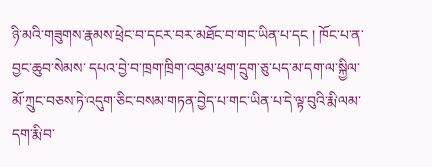ཉི་མའི་གཟུགས་རྣམས་ཕྲེང་བ་དངར་བར་མཐོང་བ་གང་ཡིན་པ་དང ། ཁོང་པ་ན་བྱང་ཆུབ་སེམས་ དཔའ་བྱེ་བ་ཁྲག་ཁྲིག་འབུམ་ཕྲག་དྲུག་ཅུ་པད་མ་དག་ལ་སྐྱིལ་མོ་ཀྲུང་བཅས་ཏེ་འདུག་ཅིང་བསམ་གཏན་བྱེད་པ་གང་ཡིན་པ་དེ་ལྟ་བུའི་རྨི་ལམ་དག་རྨི་བ་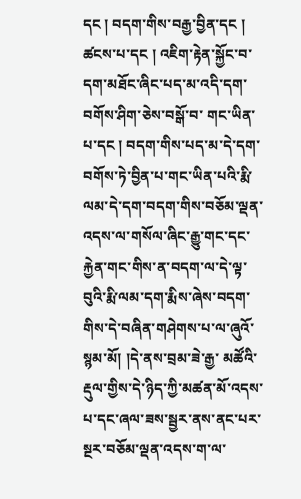དང ། བདག་གིས་བརྒྱ་བྱིན་དང ། ཚངས་པ་དང ། འཇིག་རྟེན་སྐྱོང་བ་དག་མཐོང་ཞིང་པད་མ་འདི་དག་བགོས་ཤིག་ཅེས་བསྒོ་བ་ གང་ཡིན་པ་དང ། བདག་གིས་པད་མ་དེ་དག་བགོས་ཏེ་བྱིན་པ་གང་ཡིན་པའི་རྨི་ལམ་དེ་དག་བདག་གིས་བཅོམ་ལྡན་འདས་ལ་གསོལ་ཞིང་རྒྱུ་གང་དང་རྐྱེན་གང་གིས་ན་བདག་ལ་དེ་ལྟ་བུའི་རྨི་ལམ་དག་རྨིས་ཞེས་བདག་གིས་དེ་བཞིན་གཤེགས་པ་ལ་ཞུའོ་སྙམ་མོ། །དེ་ནས་བྲམ་ཟེ་རྒྱ་ མཚོའི་རྡུལ་གྱིས་དེ་ཉིད་ཀྱི་མཚན་མོ་འདས་པ་དང་ཞལ་ཟས་སྦྱར་ནས་ནང་པར་སྔར་བཅོམ་ལྡན་འདས་ག་ལ་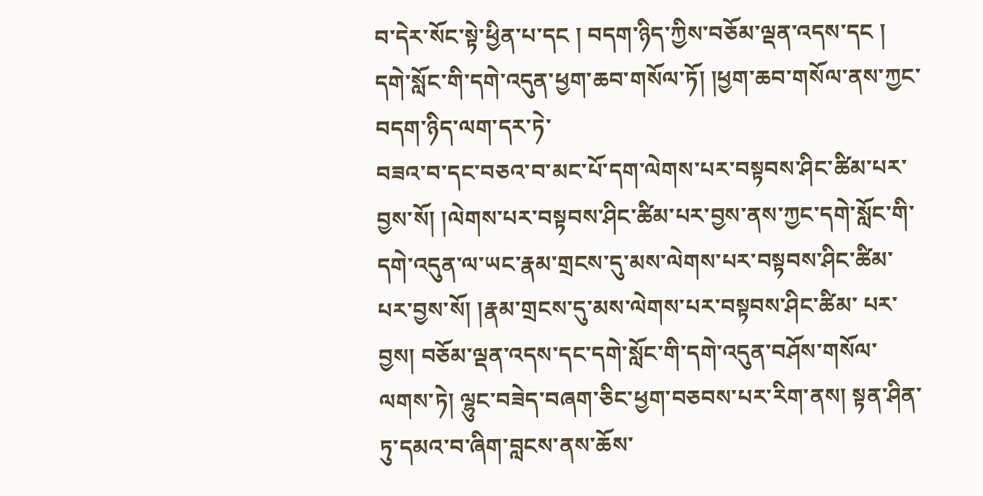བ་དེར་སོང་སྟེ་ཕྱིན་པ་དང ། བདག་ཉིད་ཀྱིས་བཅོམ་ལྡན་འདས་དང ། དགེ་སློང་གི་དགེ་འདུན་ཕྱག་ཆབ་གསོལ་ཏོ། །ཕྱག་ཆབ་གསོལ་ནས་ཀྱང་བདག་ཉིད་ལག་དར་ཏེ་
བཟའ་བ་དང་བཅའ་བ་མང་པོ་དག་ལེགས་པར་བསྟབས་ཤིང་ཚིམ་པར་བྱས་སོ། །ལེགས་པར་བསྟབས་ཤིང་ཚིམ་པར་བྱས་ནས་ཀྱང་དགེ་སློང་གི་དགེ་འདུན་ལ་ཡང་རྣམ་གྲངས་དུ་མས་ལེགས་པར་བསྟབས་ཤིང་ཚིམ་པར་བྱས་སོ། །རྣམ་གྲངས་དུ་མས་ལེགས་པར་བསྟབས་ཤིང་ཚིམ་ པར་བྱས། བཅོམ་ལྡན་འདས་དང་དགེ་སློང་གི་དགེ་འདུན་བཤོས་གསོལ་ལགས་ཏེ། ལྷུང་བཟེད་བཞག་ཅིང་ཕྱག་བཅབས་པར་རིག་ནས། སྟན་ཤིན་ཏུ་དམའ་བ་ཞིག་བླངས་ནས་ཆོས་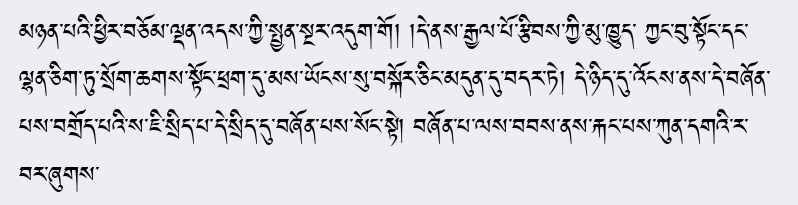མཉན་པའི་ཕྱིར་བཅོམ་ལྡན་འདས་ཀྱི་སྤྱན་སྔར་འདུག་གོ། །དེ་ནས་རྒྱལ་པོ་རྩིབས་ཀྱི་མུ་ཁྱུད་ ཀྱང་བུ་སྟོང་དང་ལྷན་ཅིག་ཏུ་སྲོག་ཆགས་སྟོང་ཕྲག་དུ་མས་ཡོངས་སུ་བསྐོར་ཅིང་མདུན་དུ་བདར་ཏེ། དེ་ཉིད་དུ་འོངས་ནས་དེ་བཞོན་པས་བགྲོད་པའི་ས་ཇི་སྲིད་པ་དེ་སྲིད་དུ་བཞོན་པས་སོང་སྟེ། བཞོན་པ་ལས་བབས་ནས་རྐང་པས་ཀུན་དགའི་ར་བར་ཞུགས་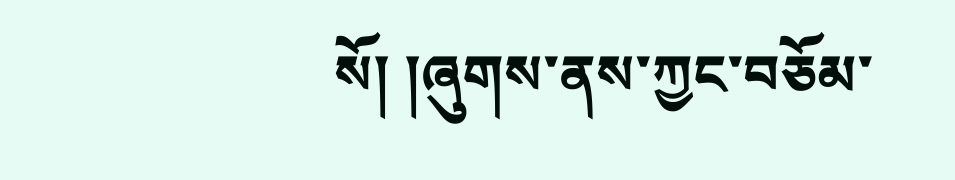སོ། །ཞུགས་ནས་ཀྱང་བཅོམ་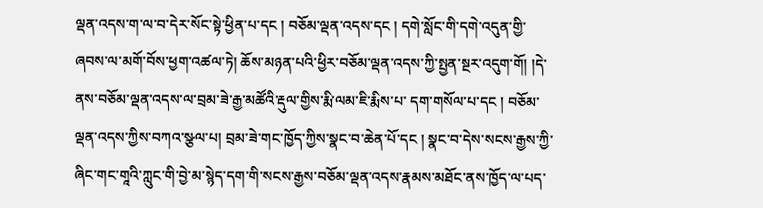ལྡན་འདས་ག་ལ་བ་དེར་སོང་སྟེ་ཕྱིན་པ་དང ། བཅོམ་ལྡན་འདས་དང ། དགེ་སློང་གི་དགེ་འདུན་གྱི་ཞབས་ལ་མགོ་བོས་ཕྱག་འཚལ་ཏེ། ཆོས་མཉན་པའི་ཕྱིར་བཅོམ་ལྡན་འདས་ཀྱི་སྤྱན་སྔར་འདུག་གོ། །དེ་ནས་བཅོམ་ལྡན་འདས་ལ་བྲམ་ཟེ་རྒྱ་མཚོའི་རྡུལ་གྱིས་རྨི་ལམ་ཇི་རྨིས་པ་ དག་གསོལ་པ་དང ། བཅོམ་ལྡན་འདས་ཀྱིས་བཀའ་སྩལ་པ། བྲམ་ཟེ་གང་ཁྱོད་ཀྱིས་སྣང་བ་ཆེན་པོ་དང ། སྣང་བ་དེས་སངས་རྒྱས་ཀྱི་ཞིང་གང་གཱའི་ཀླུང་གི་བྱེ་མ་སྙེད་དག་གི་སངས་རྒྱས་བཅོམ་ལྡན་འདས་རྣམས་མཐོང་ནས་ཁྱོད་ལ་པད་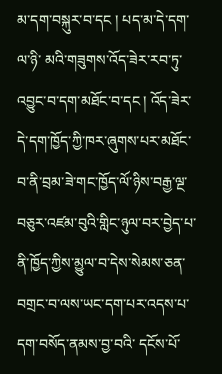མ་དག་བསྐུར་བ་དང ། པད་མ་དེ་དག་ལ་ཉི་ མའི་གཟུགས་འོད་ཟེར་རབ་ཏུ་འབྱུང་བ་དག་མཐོང་བ་དང ། འོད་ཟེར་དེ་དག་ཁྱོད་ཀྱི་ཁར་ཞུགས་པར་མཐོང་བ་ནི་བྲམ་ཟེ་གང་ཁྱོད་ལོ་ཉིས་བརྒྱ་ལྔ་བཅུར་འཛམ་བུའི་གླིང་ཉུལ་བར་བྱེད་པ་ནི་ཁྱོད་ཀྱིས་མྱུལ་བ་དེས་སེམས་ཅན་བགྲང་བ་ལས་ཡང་དག་པར་འདས་པ་དག་བསོད་ནམས་བྱ་བའི་ དངོས་པོ་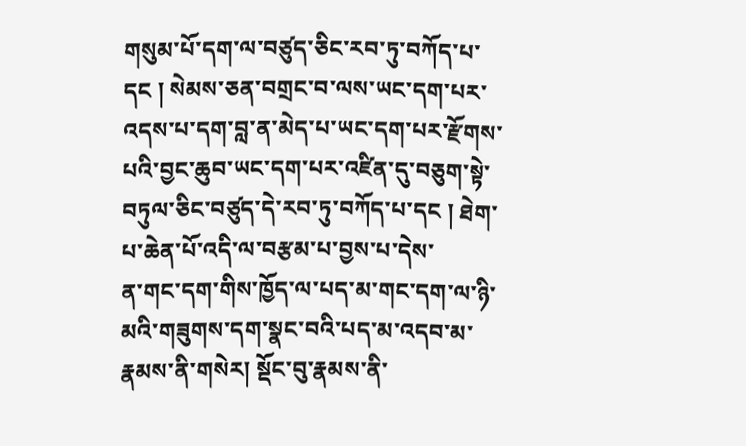གསུམ་པོ་དག་ལ་བཙུད་ཅིང་རབ་ཏུ་བཀོད་པ་དང ། སེམས་ཅན་བགྲང་བ་ལས་ཡང་དག་པར་འདས་པ་དག་བླ་ན་མེད་པ་ཡང་དག་པར་རྫོགས་པའི་བྱང་ཆུབ་ཡང་དག་པར་འཛིན་དུ་བཅུག་སྟེ་བཏུལ་ཅིང་བཙུད་དེ་རབ་ཏུ་བཀོད་པ་དང ། ཐེག་པ་ཆེན་པོ་འདི་ལ་བརྩམ་པ་བྱས་པ་དེས་
ན་གང་དག་གིས་ཁྱོད་ལ་པད་མ་གང་དག་ལ་ཉི་མའི་གཟུགས་དག་སྣང་བའི་པད་མ་འདབ་མ་རྣམས་ནི་གསེར། སྡོང་བུ་རྣམས་ནི་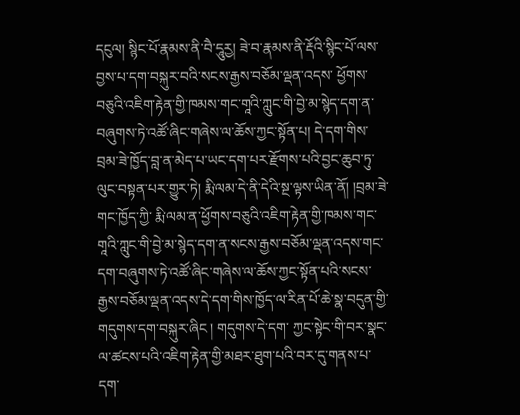དངུལ། སྙིང་པོ་རྣམས་ནི་བཻ་དཱུརྱ། ཟེ་བ་རྣམས་ནི་རྡོའི་སྙིང་པོ་ལས་བྱས་པ་དག་བསྐུར་བའི་སངས་རྒྱས་བཅོམ་ལྡན་འདས་ ཕྱོགས་བཅུའི་འཇིག་རྟེན་གྱི་ཁམས་གང་གཱའི་ཀླུང་གི་བྱེ་མ་སྙེད་དག་ན་བཞུགས་ཏེ་འཚོ་ཞིང་གཞེས་ལ་ཆོས་ཀྱང་སྟོན་པ། དེ་དག་གིས་བྲམ་ཟེ་ཁྱོད་བླ་ན་མེད་པ་ཡང་དག་པར་རྫོགས་པའི་བྱང་ཆུབ་ཏུ་ལུང་བསྟན་པར་གྱུར་ཏེ། རྨི་ལམ་དེ་ནི་དེའི་སྔ་ལྟས་ཡིན་ནོ། །བྲམ་ཟེ་གང་ཁྱོད་ཀྱི་ རྨི་ལམ་ན་ཕྱོགས་བཅུའི་འཇིག་རྟེན་གྱི་ཁམས་གང་གཱའི་ཀླུང་གི་བྱེ་མ་སྙེད་དག་ན་སངས་རྒྱས་བཅོམ་ལྡན་འདས་གང་དག་བཞུགས་ཏེ་འཚོ་ཞིང་གཞེས་ལ་ཆོས་ཀྱང་སྟོན་པའི་སངས་རྒྱས་བཅོམ་ལྡན་འདས་དེ་དག་གིས་ཁྱོད་ལ་རིན་པོ་ཆེ་སྣ་བདུན་གྱི་གདུགས་དག་བསྐུར་ཞིང ། གདུགས་དེ་དག་ ཀྱང་སྟེང་གི་བར་སྣང་ལ་ཚངས་པའི་འཇིག་རྟེན་གྱི་མཐར་ཐུག་པའི་བར་དུ་གནས་པ་དག་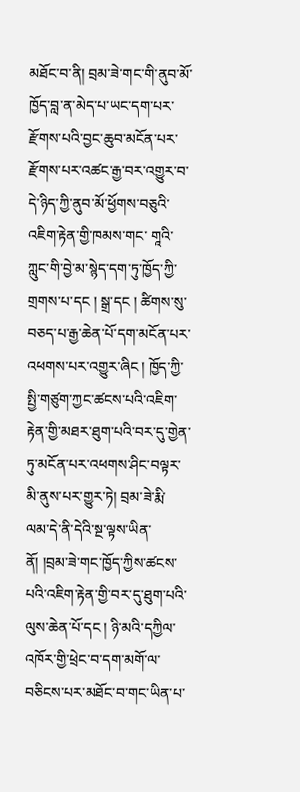མཐོང་བ་ནི། བྲམ་ཟེ་གང་གི་ནུབ་མོ་ཁྱོད་བླ་ན་མེད་པ་ཡང་དག་པར་རྫོགས་པའི་བྱང་ཆུབ་མངོན་པར་རྫོགས་པར་འཚང་རྒྱ་བར་འགྱུར་བ་དེ་ཉིད་ཀྱི་ནུབ་མོ་ཕྱོགས་བཅུའི་འཇིག་རྟེན་གྱི་ཁམས་གང་ གཱའི་ཀླུང་གི་བྱེ་མ་སྙེད་དག་ཏུ་ཁྱོད་ཀྱི་གྲགས་པ་དང ། སྒྲ་དང ། ཚིགས་སུ་བཅད་པ་རྒྱ་ཆེན་པོ་དག་མངོན་པར་འཕགས་པར་འགྱུར་ཞིང ། ཁྱོད་ཀྱི་སྤྱི་གཙུག་ཀྱང་ཚངས་པའི་འཇིག་རྟེན་གྱི་མཐར་ཐུག་པའི་བར་དུ་གྱེན་ཏུ་མངོན་པར་འཕགས་ཤིང་བལྟར་མི་ནུས་པར་གྱུར་ཏེ། བྲམ་ཟེ་རྨི་ ལམ་དེ་ནི་དེའི་སྔ་ལྟས་ཡིན་ནོ། །བྲམ་ཟེ་གང་ཁྱོད་ཀྱིས་ཚངས་པའི་འཇིག་རྟེན་གྱི་བར་དུ་ཐུག་པའི་ལུས་ཆེན་པོ་དང ། ཉི་མའི་དཀྱིལ་འཁོར་གྱི་ཕྲེང་བ་དག་མགོ་ལ་བཅིངས་པར་མཐོང་བ་གང་ཡིན་པ་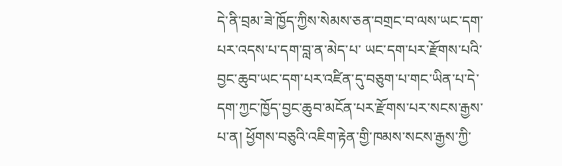དེ་ནི་བྲམ་ཟེ་ཁྱོད་ཀྱིས་སེམས་ཅན་བགྲང་བ་ལས་ཡང་དག་པར་འདས་པ་དག་བླ་ན་མེད་པ་ ཡང་དག་པར་རྫོགས་པའི་བྱང་ཆུབ་ཡང་དག་པར་འཛིན་དུ་བཅུག་པ་གང་ཡིན་པ་དེ་དག་ཀྱང་ཁྱོད་བྱང་ཆུབ་མངོན་པར་རྫོགས་པར་སངས་རྒྱས་པ་ན། ཕྱོགས་བཅུའི་འཇིག་རྟེན་གྱི་ཁམས་སངས་རྒྱས་ཀྱི་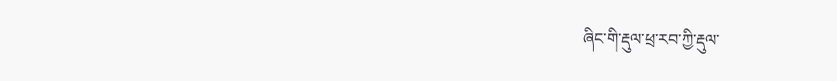ཞིང་གི་རྡུལ་ཕྲ་རབ་ཀྱི་རྡུལ་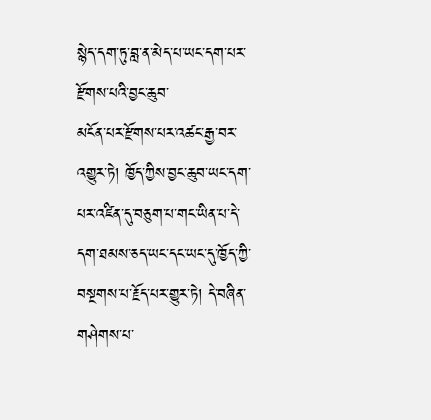སྙེད་དག་ཏུ་བླ་ན་མེད་པ་ཡང་དག་པར་རྫོགས་པའི་བྱང་ཆུབ་
མངོན་པར་རྫོགས་པར་འཚང་རྒྱ་བར་འགྱུར་ཏེ། ཁྱོད་ཀྱིས་བྱང་ཆུབ་ཡང་དག་པར་འཛིན་དུ་བཅུག་པ་གང་ཡིན་པ་དེ་དག་ཐམས་ཅད་ཡང་དང་ཡང་དུ་ཁྱོད་ཀྱི་བསྔགས་པ་རྗོད་པར་གྱུར་ཏེ། དེ་བཞིན་གཤེགས་པ་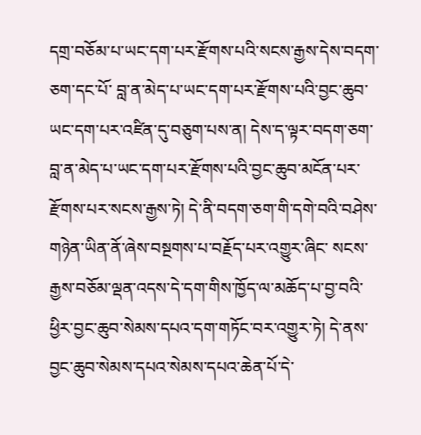དགྲ་བཅོམ་པ་ཡང་དག་པར་རྫོགས་པའི་སངས་རྒྱས་དེས་བདག་ཅག་དང་པོ་ བླ་ན་མེད་པ་ཡང་དག་པར་རྫོགས་པའི་བྱང་ཆུབ་ཡང་དག་པར་འཛིན་དུ་བཅུག་པས་ན། དེས་ད་ལྟར་བདག་ཅག་བླ་ན་མེད་པ་ཡང་དག་པར་རྫོགས་པའི་བྱང་ཆུབ་མངོན་པར་རྫོགས་པར་སངས་རྒྱས་ཏེ། དེ་ནི་བདག་ཅག་གི་དགེ་བའི་བཤེས་གཉེན་ཡིན་ནོ་ཞེས་བསྔགས་པ་བརྗོད་པར་འགྱུར་ཞིང་ སངས་རྒྱས་བཅོམ་ལྡན་འདས་དེ་དག་གིས་ཁྱོད་ལ་མཆོད་པ་བྱ་བའི་ཕྱིར་བྱང་ཆུབ་སེམས་དཔའ་དག་གཏོང་བར་འགྱུར་ཏེ། དེ་ནས་བྱང་ཆུབ་སེམས་དཔའ་སེམས་དཔའ་ཆེན་པོ་དེ་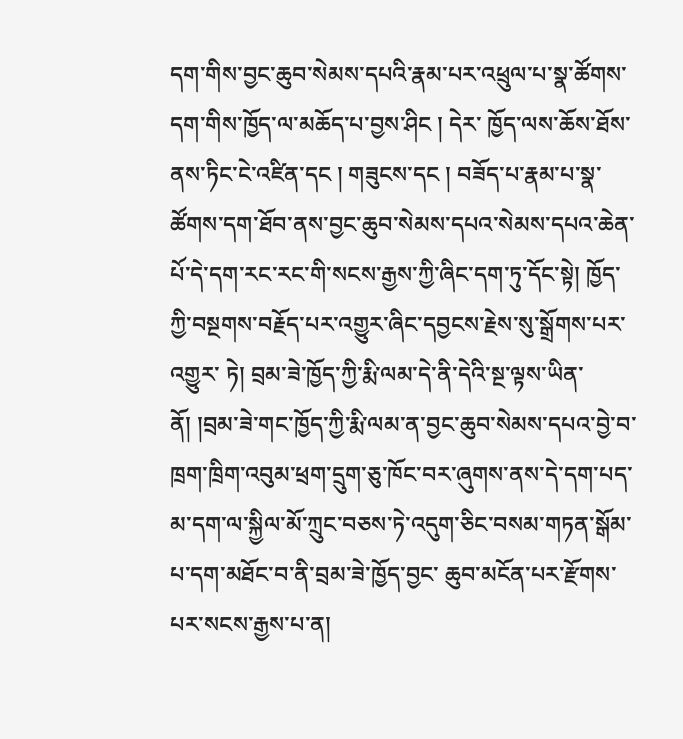དག་གིས་བྱང་ཆུབ་སེམས་དཔའི་རྣམ་པར་འཕྲུལ་པ་སྣ་ཚོགས་དག་གིས་ཁྱོད་ལ་མཆོད་པ་བྱས་ཤིང ། དེར་ ཁྱོད་ལས་ཆོས་ཐོས་ནས་ཏིང་ངེ་འཛིན་དང ། གཟུངས་དང ། བཟོད་པ་རྣམ་པ་སྣ་ཚོགས་དག་ཐོབ་ནས་བྱང་ཆུབ་སེམས་དཔའ་སེམས་དཔའ་ཆེན་པོ་དེ་དག་རང་རང་གི་སངས་རྒྱས་ཀྱི་ཞིང་དག་ཏུ་དོང་སྟེ། ཁྱོད་ཀྱི་བསྔགས་བརྗོད་པར་འགྱུར་ཞིང་དབྱངས་རྗེས་སུ་སྒྲོགས་པར་འགྱུར་ ཏེ། བྲམ་ཟེ་ཁྱོད་ཀྱི་རྨི་ལམ་དེ་ནི་དེའི་སྔ་ལྟས་ཡིན་ནོ། །བྲམ་ཟེ་གང་ཁྱོད་ཀྱི་རྨི་ལམ་ན་བྱང་ཆུབ་སེམས་དཔའ་བྱེ་བ་ཁྲག་ཁྲིག་འབུམ་ཕྲག་དྲུག་ཅུ་ཁོང་བར་ཞུགས་ནས་དེ་དག་པད་མ་དག་ལ་སྐྱིལ་མོ་ཀྲུང་བཅས་ཏེ་འདུག་ཅིང་བསམ་གཏན་སྒོམ་པ་དག་མཐོང་བ་ནི་བྲམ་ཟེ་ཁྱོད་བྱང་ ཆུབ་མངོན་པར་རྫོགས་པར་སངས་རྒྱས་པ་ན།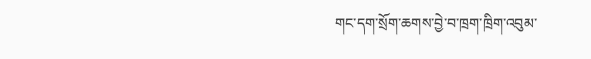གང་དག་སྲོག་ཆགས་བྱེ་བ་ཁྲག་ཁྲིག་འབུམ་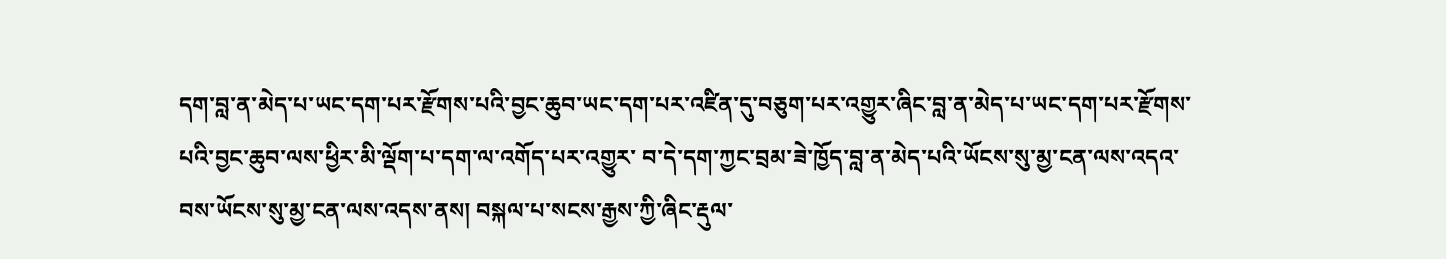དག་བླ་ན་མེད་པ་ཡང་དག་པར་རྫོགས་པའི་བྱང་ཆུབ་ཡང་དག་པར་འཛིན་དུ་བཅུག་པར་འགྱུར་ཞིང་བླ་ན་མེད་པ་ཡང་དག་པར་རྫོགས་པའི་བྱང་ཆུབ་ལས་ཕྱིར་མི་ལྡོག་པ་དག་ལ་འགོད་པར་འགྱུར་ བ་དེ་དག་ཀྱང་བྲམ་ཟེ་ཁྱོད་བླ་ན་མེད་པའི་ཡོངས་སུ་མྱ་ངན་ལས་འདའ་བས་ཡོངས་སུ་མྱ་ངན་ལས་འདས་ནས། བསྐལ་པ་སངས་རྒྱས་ཀྱི་ཞིང་རྡུལ་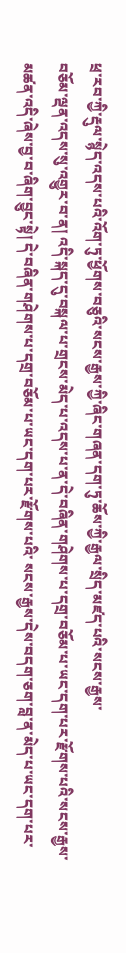ཕྲ་རབ་ཀྱི་རྡུལ་སྙེད་འདས་པའི་འོག་ཏུ་ཕྱོགས་བཅུའི་སངས་རྒྱས་ཀྱི་ཞིང་གཞན་དག་ཏུ་ཆོས་ཀྱི་རྒྱལ་སྲིད་མཛད་པའི་སངས་རྒྱས་
བཅོམ་ལྡན་འདས་སུ་འགྱུར་བ་ན། འདི་སྐད་དུ་བསྐལ་པ་གྲངས་མེད་པ་འདས་པ་ན་དེ་བཞིན་གཤེགས་པ་དགྲ་བཅོམ་པ་ཡང་དག་པར་རྫོགས་པའི་སངས་རྒྱས་མཚན་འདི་ཞེས་བྱ་བ་ཞིག་བྱུང་སྟེ། དེ་བཞིན་གཤེགས་པ་དགྲ་བཅོམ་པ་ཡང་དག་པར་རྫོགས་པའི་ སངས་རྒྱས་དེས་བདག་ཅག་བླ་ན་མེད་པ་ཡང་དག་པར་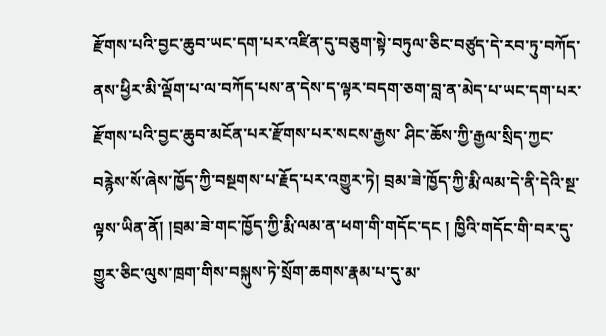རྫོགས་པའི་བྱང་ཆུབ་ཡང་དག་པར་འཛིན་དུ་བཅུག་སྟེ་བཏུལ་ཅིང་བཙུད་དེ་རབ་ཏུ་བཀོད་ནས་ཕྱིར་མི་ལྡོག་པ་ལ་བཀོད་པས་ན་དེས་ད་ལྟར་བདག་ཅག་བླ་ན་མེད་པ་ཡང་དག་པར་རྫོགས་པའི་བྱང་ཆུབ་མངོན་པར་རྫོགས་པར་སངས་རྒྱས་ ཤིང་ཆོས་ཀྱི་རྒྱལ་སྲིད་ཀྱང་བརྙེས་སོ་ཞེས་ཁྱོད་ཀྱི་བསྔགས་པ་རྗོད་པར་འགྱུར་ཏེ། བྲམ་ཟེ་ཁྱོད་ཀྱི་རྨི་ལམ་དེ་ནི་དེའི་སྔ་ལྟས་ཡིན་ནོ། །བྲམ་ཟེ་གང་ཁྱོད་ཀྱི་རྨི་ལམ་ན་ཕག་གི་གདོང་དང ། ཁྱིའི་གདོང་གི་བར་དུ་གྱུར་ཅིང་ལུས་ཁྲག་གིས་བསྐུས་ཏེ་སྲོག་ཆགས་རྣམ་པ་དུ་མ་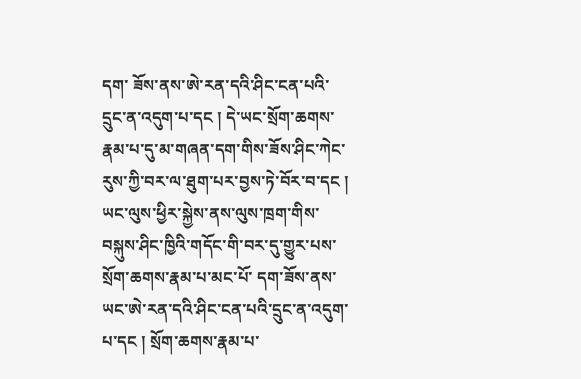དག་ ཟོས་ནས་ཨེ་རན་དའི་ཤིང་ངན་པའི་དྲུང་ན་འདུག་པ་དང ། དེ་ཡང་སྲོག་ཆགས་རྣམ་པ་དུ་མ་གཞན་དག་གིས་ཟོས་ཤིང་ཀེང་རུས་ཀྱི་བར་ལ་ཐུག་པར་བྱས་ཏེ་བོར་བ་དང ། ཡང་ལུས་ཕྱིར་སྐྱེས་ནས་ལུས་ཁྲག་གིས་བསྐུས་ཤིང་ཁྱིའི་གདོང་གི་བར་དུ་གྱུར་པས་སྲོག་ཆགས་རྣམ་པ་མང་པོ་ དག་ཟོས་ནས་ཡང་ཨེ་རན་དའི་ཤིང་ངན་པའི་དྲུང་ན་འདུག་པ་དང ། སྲོག་ཆགས་རྣམ་པ་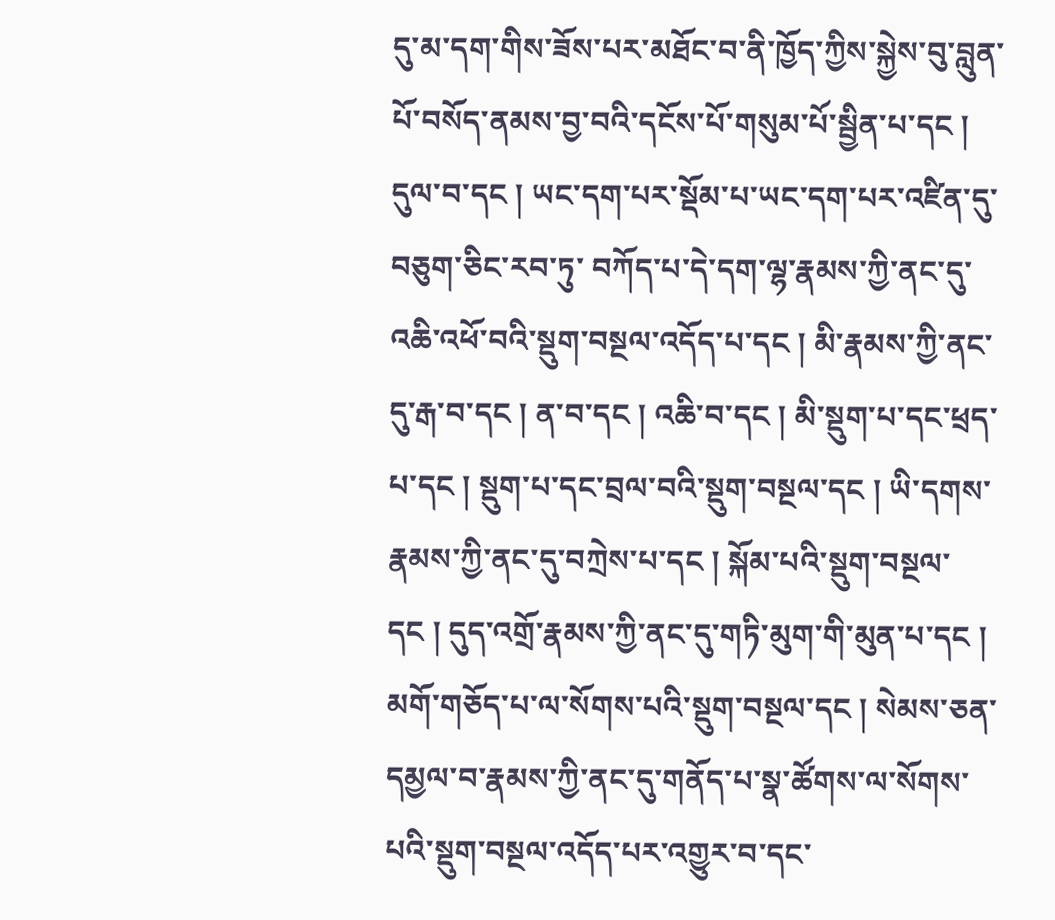དུ་མ་དག་གིས་ཟོས་པར་མཐོང་བ་ནི་ཁྱོད་ཀྱིས་སྐྱེས་བུ་བླུན་པོ་བསོད་ནམས་བྱ་བའི་དངོས་པོ་གསུམ་པོ་སྦྱིན་པ་དང ། དུལ་བ་དང ། ཡང་དག་པར་སྡོམ་པ་ཡང་དག་པར་འཛིན་དུ་བཅུག་ཅིང་རབ་ཏུ་ བཀོད་པ་དེ་དག་ལྷ་རྣམས་ཀྱི་ནང་དུ་འཆི་འཕོ་བའི་སྡུག་བསྔལ་འདོད་པ་དང ། མི་རྣམས་ཀྱི་ནང་དུ་རྒ་བ་དང ། ན་བ་དང ། འཆི་བ་དང ། མི་སྡུག་པ་དང་ཕྲད་པ་དང ། སྡུག་པ་དང་བྲལ་བའི་སྡུག་བསྔལ་དང ། ཡི་དགས་རྣམས་ཀྱི་ནང་དུ་བཀྲེས་པ་དང ། སྐོམ་པའི་སྡུག་བསྔལ་ དང ། དུད་འགྲོ་རྣམས་ཀྱི་ནང་དུ་གཏི་མུག་གི་མུན་པ་དང ། མགོ་གཅོད་པ་ལ་སོགས་པའི་སྡུག་བསྔལ་དང ། སེམས་ཅན་དམྱལ་བ་རྣམས་ཀྱི་ནང་དུ་གནོད་པ་སྣ་ཚོགས་ལ་སོགས་པའི་སྡུག་བསྔལ་འདོད་པར་འགྱུར་བ་དང་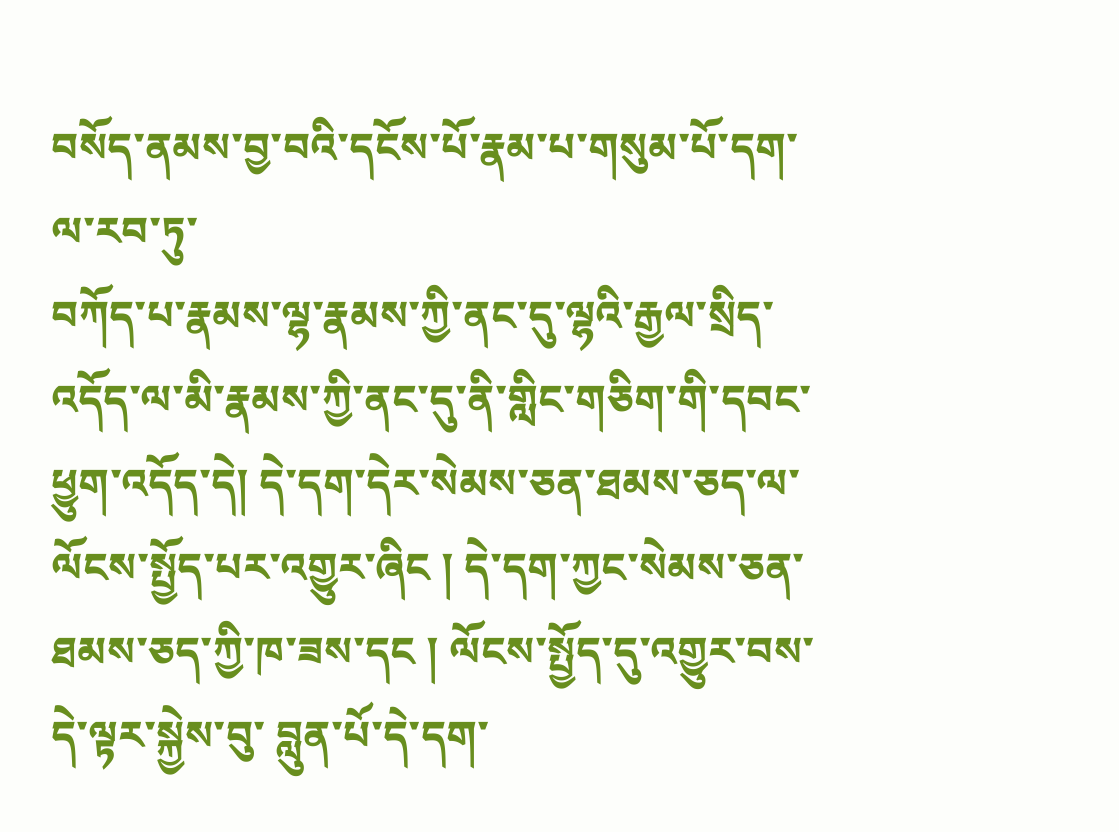བསོད་ནམས་བྱ་བའི་དངོས་པོ་རྣམ་པ་གསུམ་པོ་དག་ལ་རབ་ཏུ་
བཀོད་པ་རྣམས་ལྷ་རྣམས་ཀྱི་ནང་དུ་ལྷའི་རྒྱལ་སྲིད་འདོད་ལ་མི་རྣམས་ཀྱི་ནང་དུ་ནི་གླིང་གཅིག་གི་དབང་ཕྱུག་འདོད་དེ། དེ་དག་དེར་སེམས་ཅན་ཐམས་ཅད་ལ་ལོངས་སྤྱོད་པར་འགྱུར་ཞིང ། དེ་དག་ཀྱང་སེམས་ཅན་ཐམས་ཅད་ཀྱི་ཁ་ཟས་དང ། ལོངས་སྤྱོད་དུ་འགྱུར་བས་དེ་ལྟར་སྐྱེས་བུ་ བླུན་པོ་དེ་དག་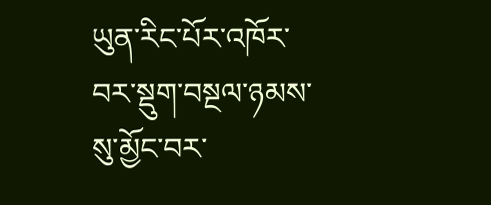ཡུན་རིང་པོར་འཁོར་བར་སྡུག་བསྔལ་ཉམས་སུ་མྱོང་བར་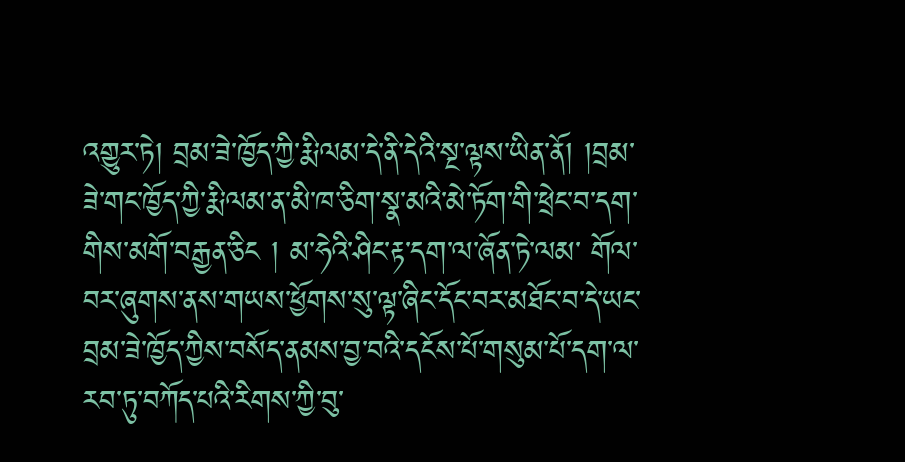འགྱུར་ཏེ། བྲམ་ཟེ་ཁྱོད་ཀྱི་རྨི་ལམ་དེ་ནི་དེའི་སྔ་ལྟས་ཡིན་ནོ། །བྲམ་ཟེ་གང་ཁྱོད་ཀྱི་རྨི་ལམ་ན་མི་ཁ་ཅིག་སྣ་མའི་མེ་ཏོག་གི་ཕྲེང་བ་དག་གིས་མགོ་བརྒྱན་ཅིང ། མ་ཧེའི་ཤིང་རྟ་དག་ལ་ཞོན་ཏེ་ལམ་ གོལ་བར་ཞུགས་ནས་གཡས་ཕྱོགས་སུ་ལྟ་ཞིང་དོང་བར་མཐོང་བ་དེ་ཡང་བྲམ་ཟེ་ཁྱོད་ཀྱིས་བསོད་ནམས་བྱ་བའི་དངོས་པོ་གསུམ་པོ་དག་ལ་རབ་ཏུ་བཀོད་པའི་རིགས་ཀྱི་བུ་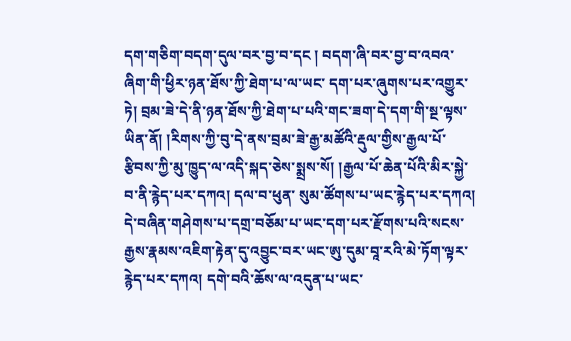དག་གཅིག་བདག་དུལ་བར་བྱ་བ་དང ། བདག་ཞི་བར་བྱ་བ་འབའ་ཞིག་གི་ཕྱིར་ཉན་ཐོས་ཀྱི་ཐེག་པ་ལ་ཡང་ དག་པར་ཞུགས་པར་འགྱུར་ཏེ། བྲམ་ཟེ་དེ་ནི་ཉན་ཐོས་ཀྱི་ཐེག་པ་པའི་གང་ཟག་དེ་དག་གི་སྔ་ལྟས་ཡིན་ནོ། །རིགས་ཀྱི་བུ་དེ་ནས་བྲམ་ཟེ་རྒྱ་མཚོའི་རྡུལ་གྱིས་རྒྱལ་པོ་རྩིབས་ཀྱི་མུ་ཁྱུད་ལ་འདི་སྐད་ཅེས་སྨྲས་སོ། །རྒྱལ་པོ་ཆེན་པོའི་མིར་སྐྱེ་བ་ནི་རྙེད་པར་དཀའ། དལ་བ་ཕུན་ སུམ་ཚོགས་པ་ཡང་རྙེད་པར་དཀའ། དེ་བཞིན་གཤེགས་པ་དགྲ་བཅོམ་པ་ཡང་དག་པར་རྫོགས་པའི་སངས་རྒྱས་རྣམས་འཇིག་རྟེན་དུ་འབྱུང་བར་ཡང་ཨུ་དུམ་བཱ་རའི་མེ་ཏོག་ལྟར་རྙེད་པར་དཀའ། དགེ་བའི་ཆོས་ལ་འདུན་པ་ཡང་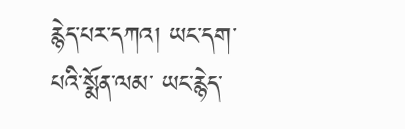རྙེད་པར་དཀའ། ཡང་དག་པའི་སྨོན་ལམ་ ཡང་རྙེད་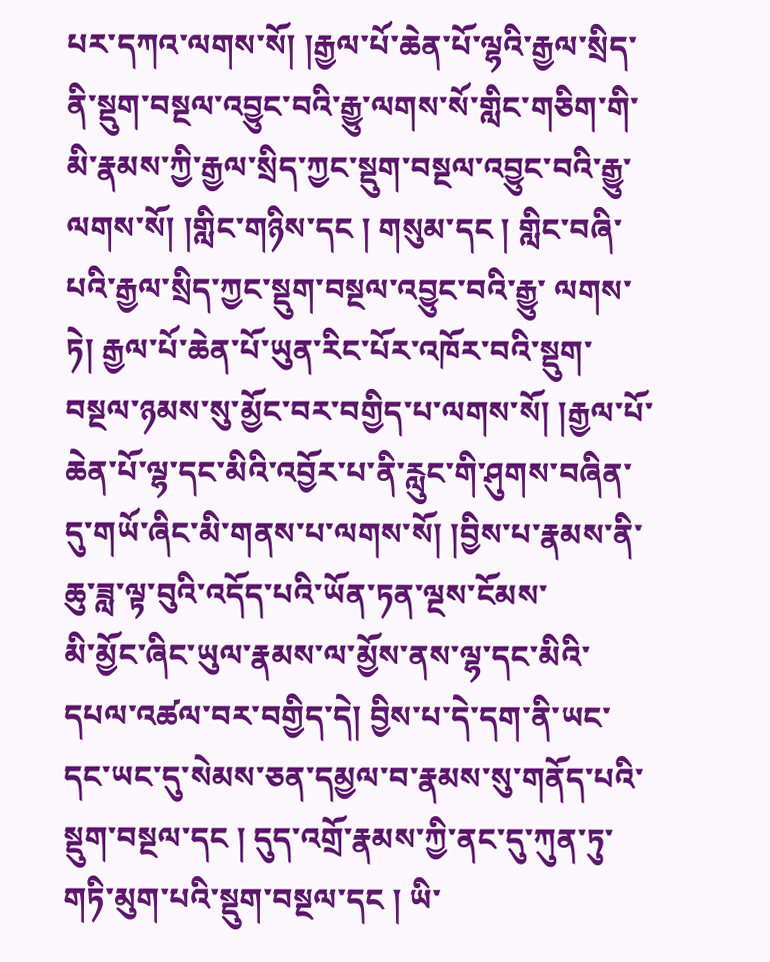པར་དཀའ་ལགས་སོ། །རྒྱལ་པོ་ཆེན་པོ་ལྷའི་རྒྱལ་སྲིད་ནི་སྡུག་བསྔལ་འབྱུང་བའི་རྒྱུ་ལགས་སོ་གླིང་གཅིག་གི་མི་རྣམས་ཀྱི་རྒྱལ་སྲིད་ཀྱང་སྡུག་བསྔལ་འབྱུང་བའི་རྒྱུ་ལགས་སོ། །གླིང་གཉིས་དང ། གསུམ་དང ། གླིང་བཞི་པའི་རྒྱལ་སྲིད་ཀྱང་སྡུག་བསྔལ་འབྱུང་བའི་རྒྱུ་ ལགས་ཏེ། རྒྱལ་པོ་ཆེན་པོ་ཡུན་རིང་པོར་འཁོར་བའི་སྡུག་བསྔལ་ཉམས་སུ་མྱོང་བར་བགྱིད་པ་ལགས་སོ། །རྒྱལ་པོ་ཆེན་པོ་ལྷ་དང་མིའི་འབྱོར་པ་ནི་རླུང་གི་ཤུགས་བཞིན་དུ་གཡོ་ཞིང་མི་གནས་པ་ལགས་སོ། །བྱིས་པ་རྣམས་ནི་ཆུ་ཟླ་ལྟ་བུའི་འདོད་པའི་ཡོན་ཏན་ལྔས་ངོམས་
མི་མྱོང་ཞིང་ཡུལ་རྣམས་ལ་མྱོས་ནས་ལྷ་དང་མིའི་དཔལ་འཚལ་བར་བགྱིད་དེ། བྱིས་པ་དེ་དག་ནི་ཡང་དང་ཡང་དུ་སེམས་ཅན་དམྱལ་བ་རྣམས་སུ་གནོད་པའི་སྡུག་བསྔལ་དང ། དུད་འགྲོ་རྣམས་ཀྱི་ནང་དུ་ཀུན་ཏུ་གཏི་མུག་པའི་སྡུག་བསྔལ་དང ། ཡི་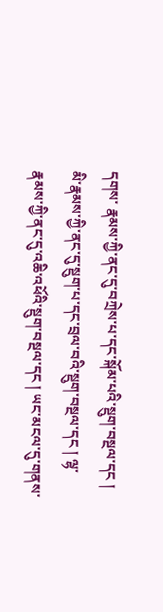དགས་ རྣམས་ཀྱི་ནང་དུ་བཀྲེས་པ་དང་སྐོམ་པའི་སྡུག་བསྔལ་དང ། མི་རྣམས་ཀྱི་ནང་དུ་སྡུག་པ་དང་བྲལ་བའི་སྡུག་བསྔལ་དང ། ལྷ་རྣམས་ཀྱི་ནང་དུ་འཆི་འཕོའི་སྡུག་བསྔལ་དང ། ཡང་མངལ་དུ་གནས་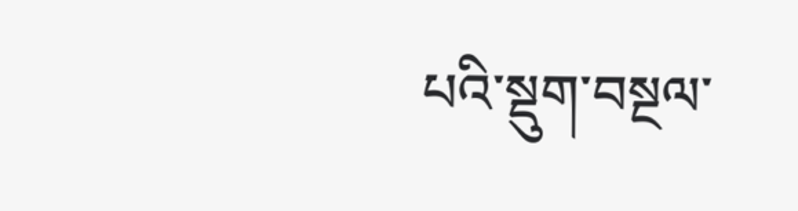པའི་སྡུག་བསྔལ་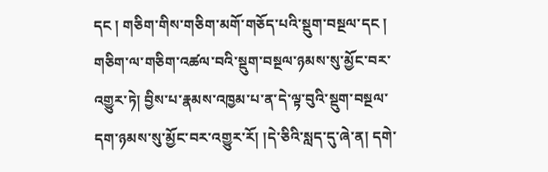དང ། གཅིག་གིས་གཅིག་མགོ་གཅོད་པའི་སྡུག་བསྔལ་དང ། གཅིག་ལ་གཅིག་འཚལ་བའི་སྡུག་བསྔལ་ཉམས་སུ་མྱོང་བར་འགྱུར་ཏེ། བྱིས་པ་རྣམས་འཁྱམ་པ་ན་དེ་ལྟ་བུའི་སྡུག་བསྔལ་དག་ཉམས་སུ་མྱོང་བར་འགྱུར་རོ། །དེ་ཅིའི་སླད་དུ་ཞེ་ན། དགེ་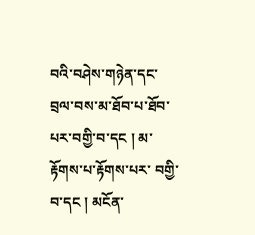བའི་བཤེས་གཉེན་དང་བྲལ་བས་མ་ཐོབ་པ་ཐོབ་པར་བགྱི་བ་དང ། མ་རྟོགས་པ་རྟོགས་པར་ བགྱི་བ་དང ། མངོན་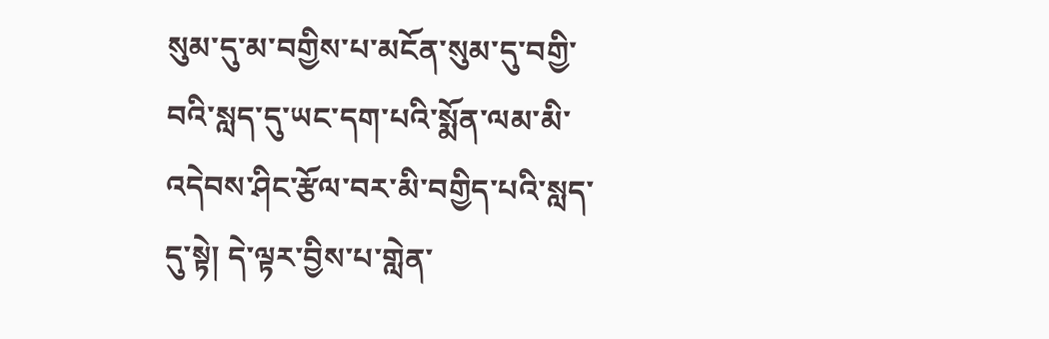སུམ་དུ་མ་བགྱིས་པ་མངོན་སུམ་དུ་བགྱི་བའི་སླད་དུ་ཡང་དག་པའི་སྨོན་ལམ་མི་འདེབས་ཤིང་རྩོལ་བར་མི་བགྱིད་པའི་སླད་དུ་སྟེ། དེ་ལྟར་བྱིས་པ་གླེན་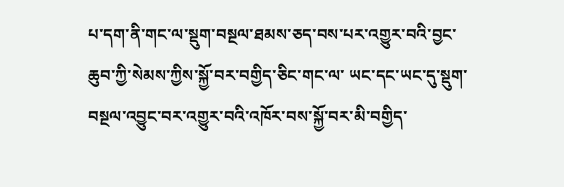པ་དག་ནི་གང་ལ་སྡུག་བསྔལ་ཐམས་ཅད་བས་པར་འགྱུར་བའི་བྱང་ཆུབ་ཀྱི་སེམས་ཀྱིས་སྐྱོ་བར་བགྱིད་ཅིང་གང་ལ་ ཡང་དང་ཡང་དུ་སྡུག་བསྔལ་འབྱུང་བར་འགྱུར་བའི་འཁོར་བས་སྐྱོ་བར་མི་བགྱིད་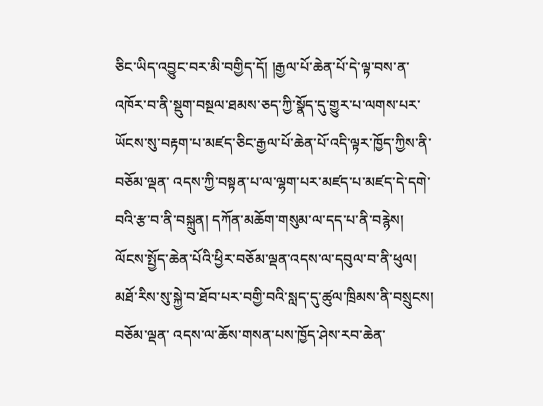ཅིང་ཡིད་འབྱུང་བར་མི་བགྱིད་དོ། །རྒྱལ་པོ་ཆེན་པོ་དེ་ལྟ་བས་ན་འཁོར་བ་ནི་སྡུག་བསྔལ་ཐམས་ཅད་ཀྱི་སྣོད་དུ་གྱུར་པ་ལགས་པར་ཡོངས་སུ་བརྟག་པ་མཛད་ཅིང་རྒྱལ་པོ་ཆེན་པོ་འདི་ལྟར་ཁྱོད་ཀྱིས་ནི་བཅོམ་ལྡན་ འདས་ཀྱི་བསྟན་པ་ལ་ལྷག་པར་མཛད་པ་མཛད་དེ་དགེ་བའི་རྩ་བ་ནི་བསྐྲུན། དཀོན་མཆོག་གསུམ་ལ་དད་པ་ནི་བརྙེས། ལོངས་སྤྱོད་ཆེན་པོའི་ཕྱིར་བཅོམ་ལྡན་འདས་ལ་དབུལ་བ་ནི་ཕུལ། མཐོ་རིས་སུ་སྐྱེ་བ་ཐོབ་པར་བགྱི་བའི་སླད་དུ་ཚུལ་ཁྲིམས་ནི་བསྲུངས། བཅོམ་ལྡན་ འདས་ལ་ཆོས་གསན་པས་ཁྱོད་ཤེས་རབ་ཆེན་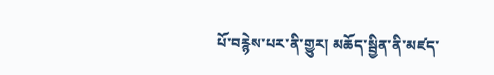པོ་བརྙེས་པར་ནི་གྱུར། མཆོད་སྦྱིན་ནི་མཛད་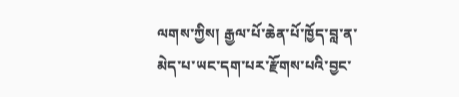ལགས་ཀྱིས། རྒྱལ་པོ་ཆེན་པོ་ཁྱོད་བླ་ན་མེད་པ་ཡང་དག་པར་རྫོགས་པའི་བྱང་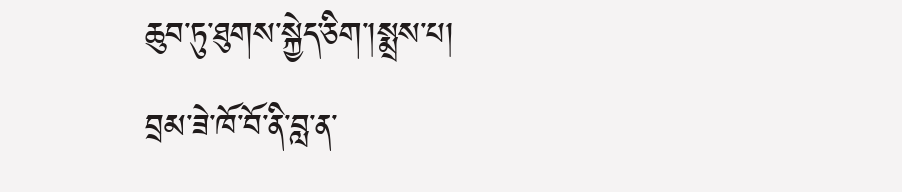ཆུབ་ཏུ་ཐུགས་སྐྱེད་ཅིག་།སྨྲས་པ། བྲམ་ཟེ་ཁོ་བོ་ནི་བླ་ན་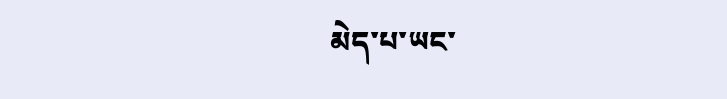མེད་པ་ཡང་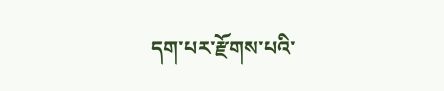དག་པར་རྫོགས་པའི་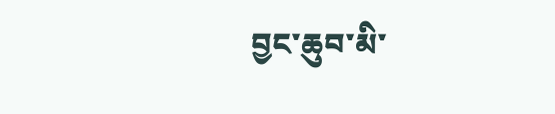བྱང་ཆུབ་མི་